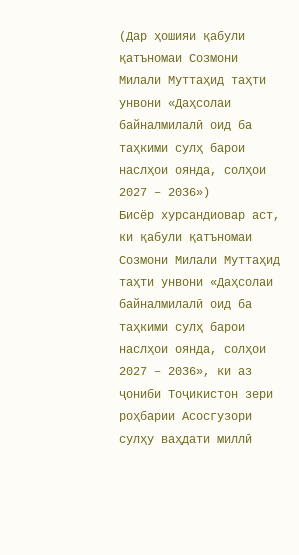(Дар ҳошияи қабули қатъномаи Созмони Милали Муттаҳид таҳти унвони «Даҳсолаи байналмилалӣ оид ба таҳкими сулҳ барои наслҳои оянда, солҳои 2027 – 2036»)
Бисёр хурсандиовар аст, ки қабули қатъномаи Созмони Милали Муттаҳид таҳти унвони «Даҳсолаи байналмилалӣ оид ба таҳкими сулҳ барои наслҳои оянда, солҳои 2027 – 2036», ки аз ҷониби Тоҷикистон зери роҳбарии Асосгузори сулҳу ваҳдати миллӣ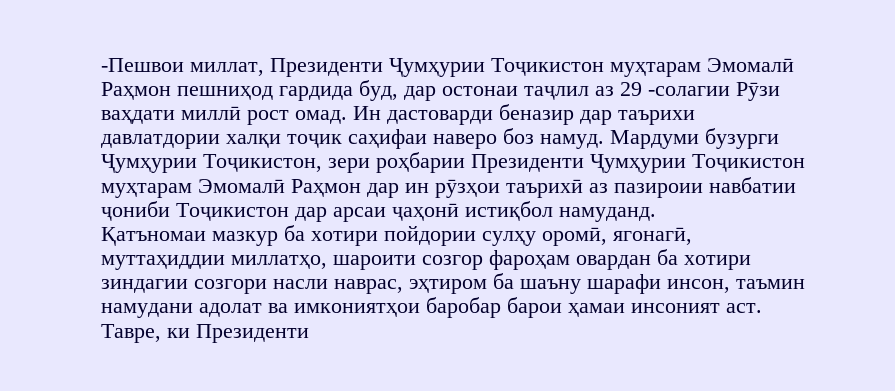-Пешвои миллат, Президенти Ҷумҳурии Тоҷикистон муҳтарам Эмомалӣ Раҳмон пешниҳод гардида буд, дар остонаи таҷлил аз 29 -солагии Рӯзи ваҳдати миллӣ рост омад. Ин дастоварди беназир дар таърихи давлатдории халқи тоҷик саҳифаи наверо боз намуд. Мардуми бузурги Ҷумҳурии Тоҷикистон, зери роҳбарии Президенти Ҷумҳурии Тоҷикистон муҳтарам Эмомалӣ Раҳмон дар ин рӯзҳои таърихӣ аз пазироии навбатии ҷониби Тоҷикистон дар арсаи ҷаҳонӣ истиқбол намуданд.
Қатъномаи мазкур ба хотири пойдории сулҳу оромӣ, ягонагӣ, муттаҳиддии миллатҳо, шароити созгор фароҳам овардан ба хотири зиндагии созгори насли наврас, эҳтиром ба шаъну шарафи инсон, таъмин намудани адолат ва имкониятҳои баробар барои ҳамаи инсоният аст.
Тавре, ки Президенти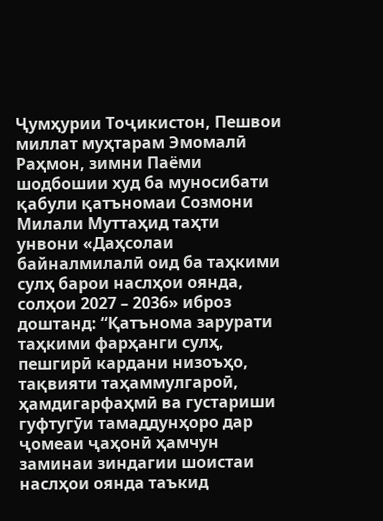Ҷумҳурии Тоҷикистон, Пешвои миллат муҳтарам Эмомалӣ Раҳмон, зимни Паёми шодбошии худ ба муносибати қабули қатъномаи Созмони Милали Муттаҳид таҳти унвони «Даҳсолаи байналмилалӣ оид ба таҳкими сулҳ барои наслҳои оянда, солҳои 2027 – 2036» иброз доштанд: “Қатънома зарурати таҳкими фарҳанги сулҳ, пешгирӣ кардани низоъҳо, тақвияти таҳаммулгароӣ, ҳамдигарфаҳмӣ ва густариши гуфтугӯи тамаддунҳоро дар ҷомеаи ҷаҳонӣ ҳамчун заминаи зиндагии шоистаи наслҳои оянда таъкид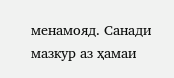менамояд. Санади мазкур аз ҳамаи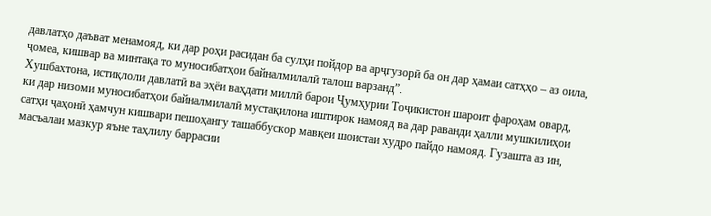давлатҳо даъват менамояд, ки дар роҳи расидан ба сулҳи пойдор ва арҷгузорӣ ба он дар ҳамаи сатҳҳо – аз оила, ҷомеа, кишвар ва минтақа то муносибатҳои байналмилалӣ талош варзанд”.
Хушбахтона, истиқлоли давлатӣ ва эҳёи ваҳдати миллӣ барои Ҷумҳурии Тоҷикистон шароит фароҳам овард, ки дар низоми муносибатҳои байналмилалӣ мустақилона иштирок намояд ва дар раванди ҳалли мушкилиҳои сатҳи ҷаҳонӣ ҳамчун кишвари пешоҳангу ташаббускор мавқеи шоистаи худро пайдо намояд. Гузашта аз ин, масъалаи мазкур яъне таҳлилу баррасии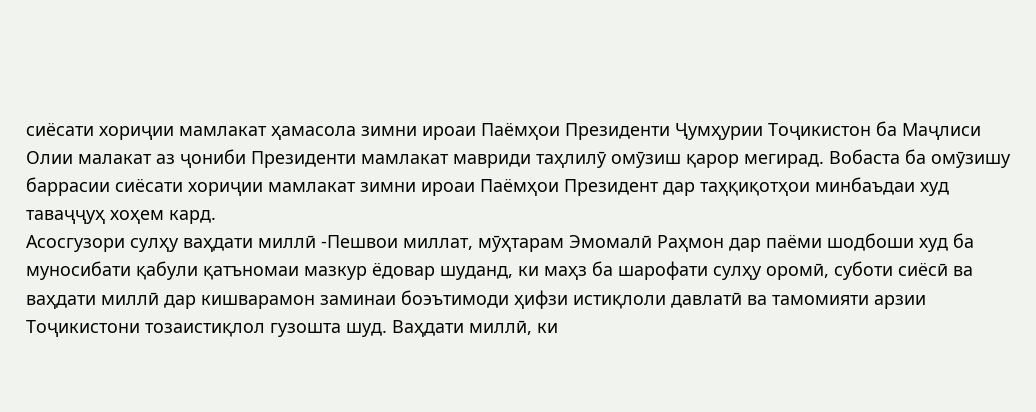сиёсати хориҷии мамлакат ҳамасола зимни ироаи Паёмҳои Президенти Ҷумҳурии Тоҷикистон ба Маҷлиси Олии малакат аз ҷониби Президенти мамлакат мавриди таҳлилӯ омӯзиш қарор мегирад. Вобаста ба омӯзишу баррасии сиёсати хориҷии мамлакат зимни ироаи Паёмҳои Президент дар таҳқиқотҳои минбаъдаи худ таваҷҷуҳ хоҳем кард.
Асосгузори сулҳу ваҳдати миллӣ -Пешвои миллат, мӯҳтарам Эмомалӣ Раҳмон дар паёми шодбоши худ ба муносибати қабули қатъномаи мазкур ёдовар шуданд, ки маҳз ба шарофати сулҳу оромӣ, суботи сиёсӣ ва ваҳдати миллӣ дар кишварамон заминаи боэътимоди ҳифзи истиқлоли давлатӣ ва тамомияти арзии Тоҷикистони тозаистиқлол гузошта шуд. Ваҳдати миллӣ, ки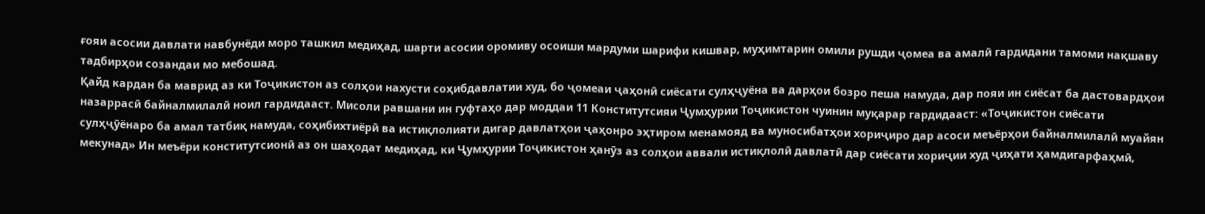ғояи асосии давлати навбунёди моро ташкил медиҳад, шарти асосии оромиву осоиши мардуми шарифи кишвар, муҳимтарин омили рушди ҷомеа ва амалӣ гардидани тамоми нақшаву тадбирҳои созандаи мо мебошад.
Қайд кардан ба маврид аз ки Тоҷикистон аз солҳои нахусти соҳибдавлатии худ, бо ҷомеаи ҷаҳонӣ сиёсати сулҳҷуёна ва дарҳои бозро пеша намуда, дар пояи ин сиёсат ба дастовардҳои назаррасӣ байналмилалӣ ноил гардидааст. Мисоли равшани ин гуфтаҳо дар моддаи 11 Конститутсияи Ҷумҳурии Тоҷикистон чуинин муқарар гардидааст: «Тоҷикистон сиёсати сулҳҷӯёнаро ба амал татбиқ намуда, соҳибихтиёрӣ ва истиқлолияти дигар давлатҳои ҷаҳонро эҳтиром менамояд ва муносибатҳои хориҷиро дар асоси меъёрҳои байналмилалӣ муайян мекунад» Ин меъёри конститутсионӣ аз он шаҳодат медиҳад, ки Ҷумҳурии Тоҷикистон ҳанӯз аз солҳои аввали истиқлолӣ давлатӣ дар сиёсати хориҷии худ ҷиҳати ҳамдигарфаҳмӣ,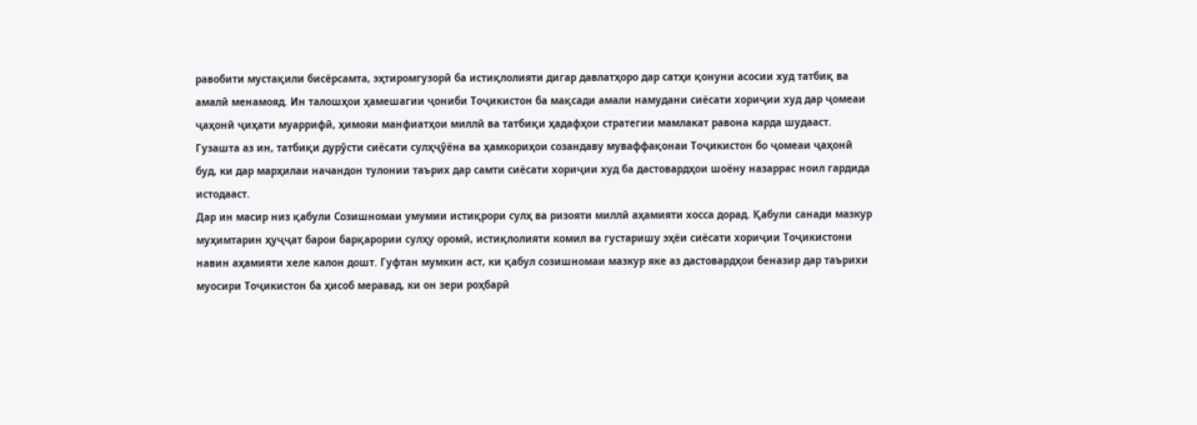равобити мустақили бисёрсамта, эҳтиромгузорӣ ба истиқлолияти дигар давлатҳоро дар сатҳи қонуни асосии худ татбиқ ва амалӣ менамояд. Ин талошҳои ҳамешагии ҷониби Тоҷикистон ба мақсади амали намудани сиёсати хориҷии худ дар ҷомеаи ҷаҳонӣ ҷиҳати муаррифӣ, ҳимояи манфиатҳои миллӣ ва татбиқи ҳадафҳои стратегии мамлакат равона карда шудааст. Гузашта аз ин, татбиқи дурӯсти сиёсати сулҳҷӯёна ва ҳамкориҳои созандаву муваффақонаи Тоҷикистон бо ҷомеаи ҷаҳонӣ буд, ки дар марҳилаи начандон тулонии таърих дар самти сиёсати хориҷии худ ба дастовардҳои шоёну назаррас ноил гардида истодааст.
Дар ин масир низ қабули Созишномаи умумии истиқрори сулҳ ва ризояти миллӣ аҳамияти хосса дорад. Қабули санади мазкур муҳимтарин ҳуҷҷат барои барқарории сулҳу оромӣ, истиқлолияти комил ва густаришу эҳёи сиёсати хориҷии Тоҷикистони навин аҳамияти хеле калон дошт. Гуфтан мумкин аст, ки қабул созишномаи мазкур яке аз дастовардҳои беназир дар таърихи муосири Тоҷикистон ба ҳисоб меравад, ки он зери роҳбарӣ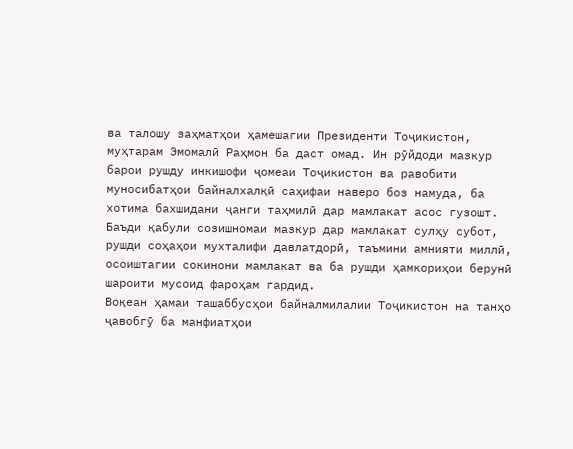ва талошу заҳматҳои ҳамешагии Президенти Тоҷикистон, муҳтарам Эмомалӣ Раҳмон ба даст омад. Ин рӯйдоди мазкур барои рушду инкишофи ҷомеаи Тоҷикистон ва равобити муносибатҳои байналхалқӣ саҳифаи наверо боз намуда, ба хотима бахшидани ҷанги таҳмилӣ дар мамлакат асос гузошт. Баъди қабули созишномаи мазкур дар мамлакат сулҳу субот, рушди соҳаҳои мухталифи давлатдорӣ, таъмини амнияти миллӣ, осоиштагии сокинони мамлакат ва ба рушди ҳамкориҳои берунӣ шароити мусоид фароҳам гардид.
Воқеан ҳамаи ташаббусҳои байналмилалии Тоҷикистон на танҳо ҷавобгӯ ба манфиатҳои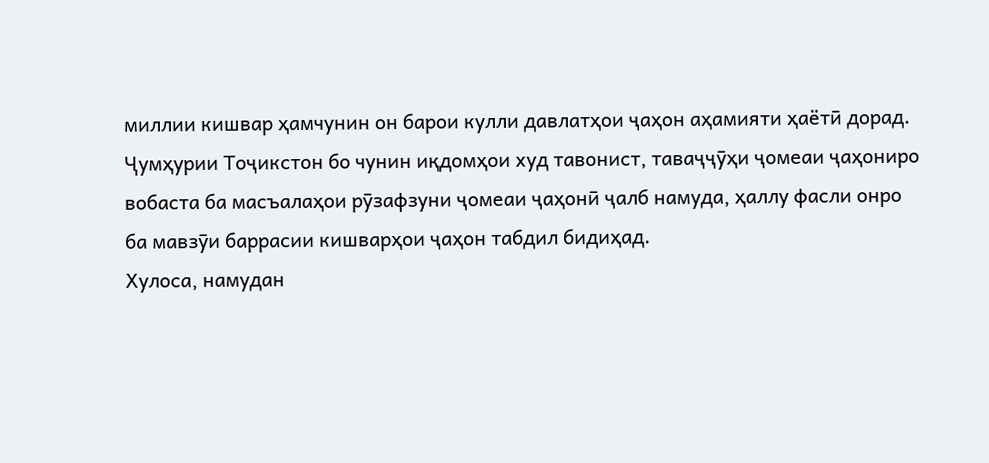миллии кишвар ҳамчунин он барои кулли давлатҳои ҷаҳон аҳамияти ҳаётӣ дорад. Ҷумҳурии Тоҷикстон бо чунин иқдомҳои худ тавонист, таваҷҷӯҳи ҷомеаи ҷаҳониро вобаста ба масъалаҳои рӯзафзуни ҷомеаи ҷаҳонӣ ҷалб намуда, ҳаллу фасли онро ба мавзӯи баррасии кишварҳои ҷаҳон табдил бидиҳад.
Хулоса, намудан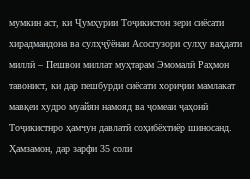мумкин аст, ки Ҷумҳурии Тоҷикистон зери сиёсати хирадмандона ва сулҳҷӯёнаи Асосгузори сулҳу ваҳдати миллӣ – Пешвои миллат муҳтарам Эмомалӣ Раҳмон тавонист, ки дар пешбурди сиёсати хориҷии мамлакат мавқеи худро муайян намояд ва ҷомеаи ҷаҳонӣ Тоҷикистнро ҳамчун давлатӣ соҳибёхтиёр шиносанд. Ҳамзамон, дар зарфи 35 соли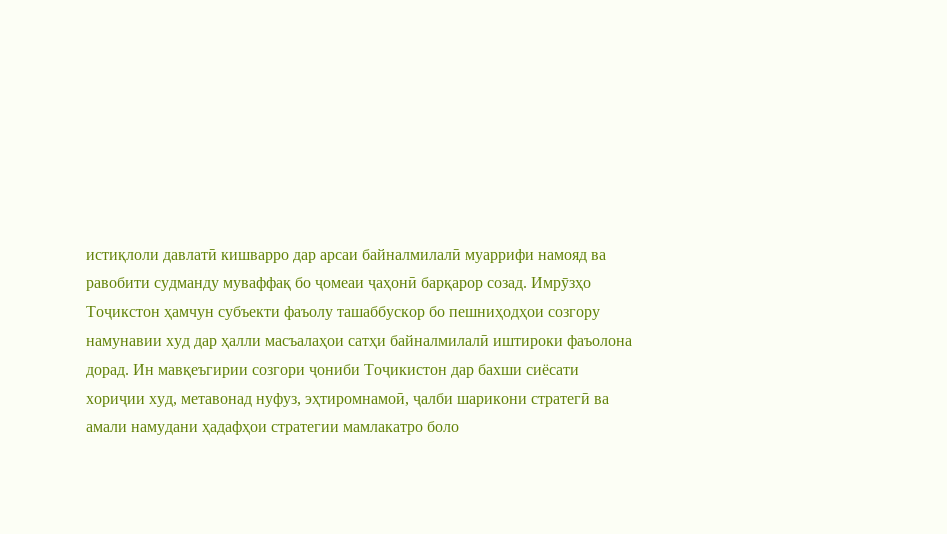истиқлоли давлатӣ кишварро дар арсаи байналмилалӣ муаррифи намояд ва равобити судманду муваффақ бо ҷомеаи ҷаҳонӣ барқарор созад. Имрӯзҳо Тоҷикстон ҳамчун субъекти фаъолу ташаббускор бо пешниҳодҳои созгору намунавии худ дар ҳалли масъалаҳои сатҳи байналмилалӣ иштироки фаъолона дорад. Ин мавқеъгирии созгори ҷониби Тоҷикистон дар бахши сиёсати хориҷии худ, метавонад нуфуз, эҳтиромнамоӣ, ҷалби шарикони стратегӣ ва амали намудани ҳадафҳои стратегии мамлакатро боло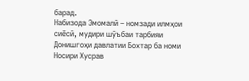барад.
Набизода Эмомалӣ – номзади илмҳои сиёсӣ, мудири шӯъбаи тарбияи Донишгоҳи давлатии Бохтар ба номи Носири Хусрав